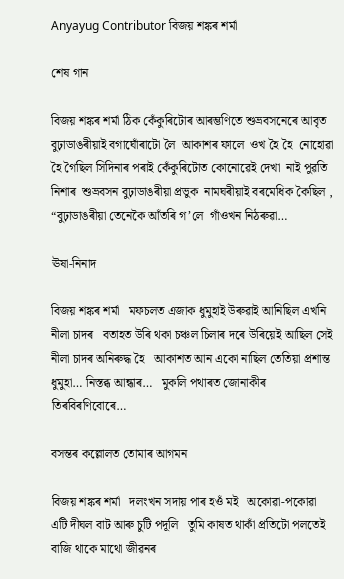Anyayug Contributor বিজয় শঙ্কৰ শৰ্মা

শেষ গান

বিজয় শঙ্কৰ শৰ্মা ঠিক কেঁকুৰিটোৰ আৰম্ভণিতে শুভ্ৰবসনেৰে আবৃত বুঢ়াডাঙৰীয়াই বগাঘোঁৰাটো লৈ  আকাশৰ ফালে  ওখ হৈ হৈ  নোহোৱা হৈ গৈছিল সিদিনাৰ পৰাই কেঁকুৰিটোত কোনোৱেই দেখা  নাই পুৱতি নিশাৰ  শুভ্ৰবসন বুঢ়াডাঙৰীয়া প্ৰভুক  নামঘৰীয়াই বৰমেধিক কৈছিল , “বুঢ়াডাঙৰীয়া তেনেকৈ আঁতৰি গ’লে  গাঁওখন নিঠৰুৱা…

ঊষা-নিনাদ

বিজয় শঙ্কৰ শৰ্মা   মফচলত এজাক ধুমুহাই উৰুৱাই আনিছিল এখনি নীলা চাদৰ   বতাহত উৰি থকা চঞ্চল চিলাৰ দৰে উৰিয়েই আছিল সেই নীলা চাদৰ অনিৰুদ্ধ হৈ   আকাশত আন একো নাছিল তেতিয়া প্ৰশান্ত ধুমুহা… নিস্তব্ধ আন্ধাৰ…   মুকলি পথাৰত জোনাকীৰ তিৰবিৰণিবোৰে…

বসন্তৰ কল্লোলত তোমাৰ আগমন

বিজয় শঙ্কৰ শৰ্মা   দলংখন সদায় পাৰ হওঁ মই   অকোৱা-পকোৱা এটি দীঘল বাট আৰু চুটি পদূলি   তুমি কাষত থাকাঁ প্ৰতিটো পলতেই বাজি থাকে মাথো জীৱনৰ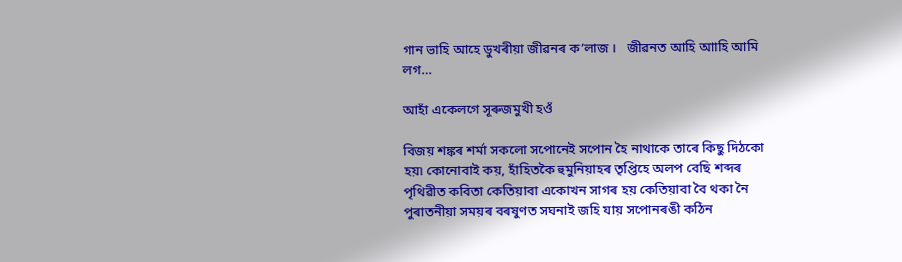গান ভাহি আহে ডুখৰীয়া জীৱনৰ ক’লাজ ।   জীৱনত আহি আাহি আমি লগ…

আহাঁ একেলগে সূৰুজমুখী হওঁ

বিজয় শঙ্কৰ শৰ্মা সকলো সপোনেই সপোন হৈ নাথাকে তাৰে কিছু দিঠকো হয়৷ কোনোবাই কয়, হাঁহিতকৈ হুমুনিয়াহৰ তৃপ্তিহে অলপ বেছি শব্দৰ পৃথিৱীত কবিতা কেতিয়াবা একোখন সাগৰ হয় কেতিয়াবা বৈ থকা নৈ পুৰাতনীয়া সময়ৰ বৰষুণত সঘনাই জহি যায় সপোনৰঙী কঠিন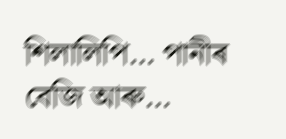শিলালিপি… পানীৰ বেজি আৰু…